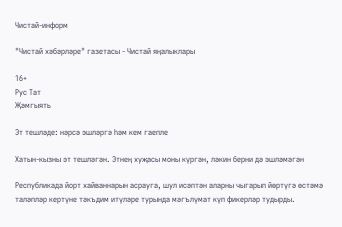Чистай-информ

"Чистай хәбәрләре" газетасы - Чистай яңалыклары

16+
Рус Тат
Җәмгыять

Эт тешләде: нәрсә эшләргә һәм кем гаепле

Хатын-кызны эт тешләгән. Этнең хуҗасы моны күргән, ләкин берни дә эшләмәгән

Республикада йорт хайваннарын асрауга, шул исәптән аларны чыгарып йөртүгә өстәмә таләпләр кертүне тәкъдим итүләре турында мәгълүмат күп фикерләр тудырды.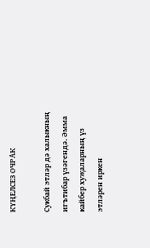КҮҢЕЛСЕЗ ОЧРАК

Сукбай этләр дә халыкның игътибар үзәгендә. Әмма кайбер хуҗаларның үз этләрен иркен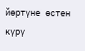йөртүне өстен күрү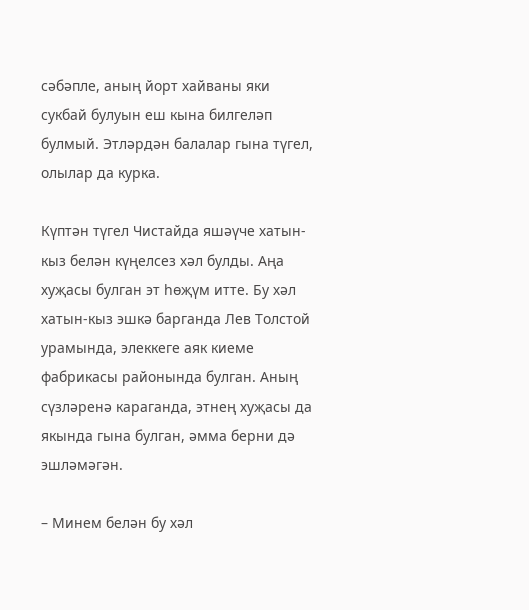сәбәпле, аның йорт хайваны яки сукбай булуын еш кына билгеләп булмый. Этләрдән балалар гына түгел, олылар да курка.

Күптән түгел Чистайда яшәүче хатын-кыз белән күңелсез хәл булды. Аңа хуҗасы булган эт һөҗүм итте. Бу хәл хатын-кыз эшкә барганда Лев Толстой урамында, элеккеге аяк киеме фабрикасы районында булган. Аның сүзләренә караганда, этнең хуҗасы да якында гына булган, әмма берни дә эшләмәгән.

– Минем белән бу хәл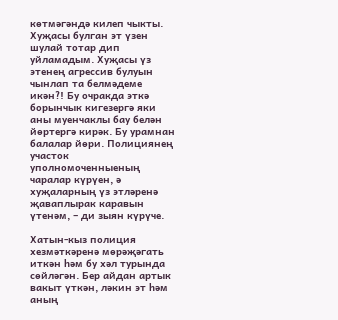көтмәгәндә килеп чыкты. Хуҗасы булган эт үзен шулай тотар дип уйламадым. Хуҗасы үз этенең агрессив булуын чынлап та белмәдеме икән?! Бу очракда эткә борынчык кигезергә яки аны муенчаклы бау белән йөртергә кирәк. Бу урамнан балалар йөри. Полициянең участок уполномоченныеның чаралар күрүен, ә хуҗаларның үз этләренә җаваплырак каравын үтенәм, – ди зыян күрүче.

Хатын-кыз полиция хезмәткәренә мөрәҗәгать иткән һәм бу хәл турында сөйләгән. Бер айдан артык вакыт үткән, ләкин эт һәм аның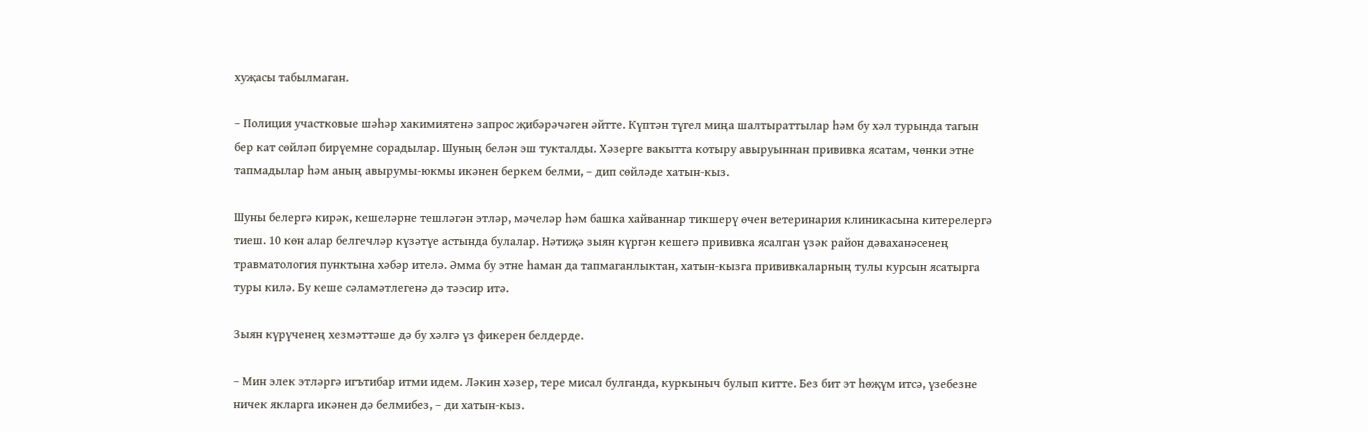хуҗасы табылмаган.

– Полиция участковые шәһәр хакимиятенә запрос җибәрәчәген әйтте. Күптән түгел миңа шалтыраттылар һәм бу хәл турында тагын бер кат сөйләп бирүемне сорадылар. Шуның белән эш тукталды. Хәзерге вакытта котыру авыруыннан прививка ясатам, чөнки этне тапмадылар һәм аның авырумы-юкмы икәнен беркем белми, – дип сөйләде хатын-кыз.

Шуны белергә кирәк, кешеләрне тешләгән этләр, мәчеләр һәм башка хайваннар тикшерү өчен ветеринария клиникасына китерелергә тиеш. 10 көн алар белгечләр күзәтүе астында булалар. Нәтиҗә зыян күргән кешегә прививка ясалган үзәк район дәваханәсенең травматология пунктына хәбәр ителә. Әмма бу этне һаман да тапмаганлыктан, хатын-кызга прививкаларның тулы курсын ясатырга туры килә. Бу кеше сәламәтлегенә дә тәэсир итә.

Зыян күрүченең хезмәттәше дә бу хәлгә үз фикерен белдерде.

– Мин элек этләргә игътибар итми идем. Ләкин хәзер, тере мисал булганда, куркыныч булып китте. Без бит эт һөҗүм итсә, үзебезне ничек якларга икәнен дә белмибез, – ди хатын-кыз.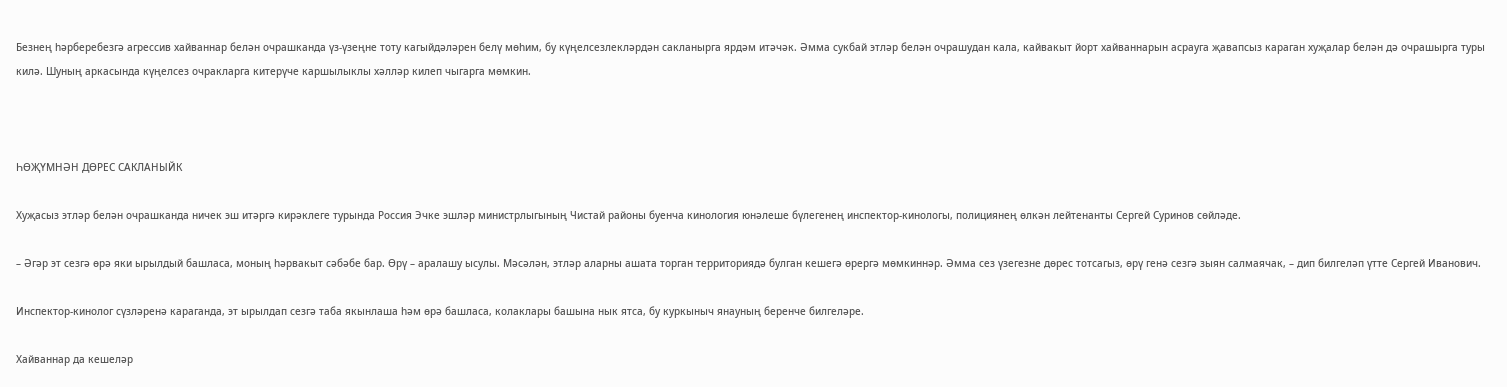Безнең һәрберебезгә агрессив хайваннар белән очрашканда үз-үзеңне тоту кагыйдәләрен белү мөһим, бу күңелсезлекләрдән сакланырга ярдәм итәчәк. Әмма сукбай этләр белән очрашудан кала, кайвакыт йорт хайваннарын асрауга җавапсыз караган хуҗалар белән дә очрашырга туры килә. Шуның аркасында күңелсез очракларга китерүче каршылыклы хәлләр килеп чыгарга мөмкин.



ҺӨҖҮМНӘН ДӨРЕС САКЛАНЫЙК

Хуҗасыз этләр белән очрашканда ничек эш итәргә кирәклеге турында Россия Эчке эшләр министрлыгының Чистай районы буенча кинология юнәлеше бүлегенең инспектор-кинологы, полициянең өлкән лейтенанты Сергей Суринов сөйләде.

– Әгәр эт сезгә өрә яки ырылдый башласа, моның һәрвакыт сәбәбе бар. Өрү – аралашу ысулы. Мәсәлән, этләр аларны ашата торган территориядә булган кешегә өрергә мөмкиннәр. Әмма сез үзегезне дөрес тотсагыз, өрү генә сезгә зыян салмаячак, – дип билгеләп үтте Сергей Иванович.

Инспектор-кинолог сүзләренә караганда, эт ырылдап сезгә таба якынлаша һәм өрә башласа, колаклары башына нык ятса, бу куркыныч янауның беренче билгеләре.

Хайваннар да кешеләр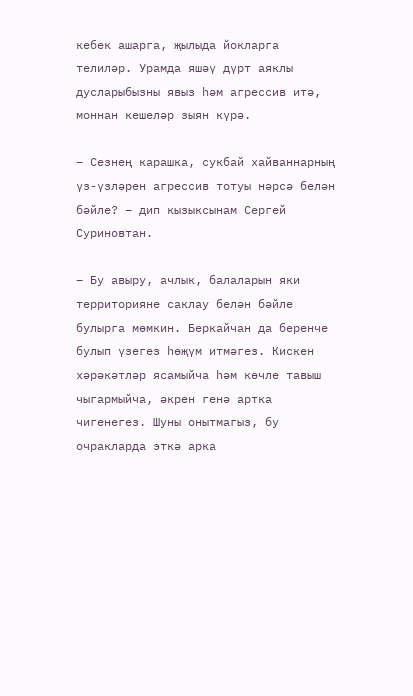кебек ашарга, җылыда йокларга телиләр. Урамда яшәү дүрт аяклы дусларыбызны явыз һәм агрессив итә, моннан кешеләр зыян күрә.

– Сезнең карашка, сукбай хайваннарның үз-үзләрен агрессив тотуы нәрсә белән бәйле? – дип кызыксынам Сергей Суриновтан.

– Бу авыру, ачлык, балаларын яки территорияне саклау белән бәйле булырга мөмкин. Беркайчан да беренче булып үзегез һөҗүм итмәгез. Кискен хәрәкәтләр ясамыйча һәм көчле тавыш чыгармыйча, әкрен генә артка чигенегез. Шуны онытмагыз, бу очракларда эткә арка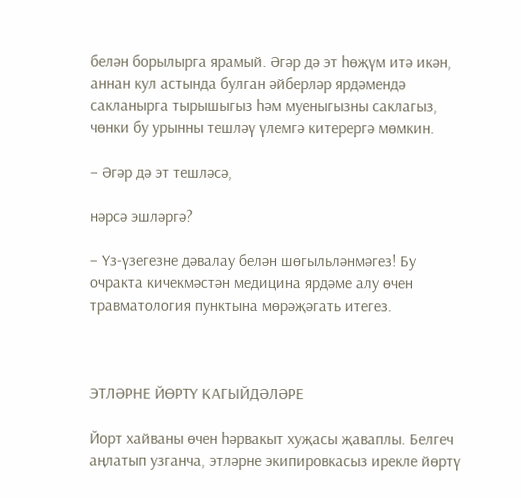белән борылырга ярамый. Әгәр дә эт һөҗүм итә икән, аннан кул астында булган әйберләр ярдәмендә сакланырга тырышыгыз һәм муеныгызны саклагыз, чөнки бу урынны тешләү үлемгә китерергә мөмкин.

– Әгәр дә эт тешләсә,

нәрсә эшләргә?

– Үз-үзегезне дәвалау белән шөгыльләнмәгез! Бу очракта кичекмәстән медицина ярдәме алу өчен травматология пунктына мөрәҗәгать итегез.



ЭТЛӘРНЕ ЙӨРТҮ КАГЫЙДӘЛӘРЕ

Йорт хайваны өчен һәрвакыт хуҗасы җаваплы. Белгеч аңлатып узганча, этләрне экипировкасыз ирекле йөртү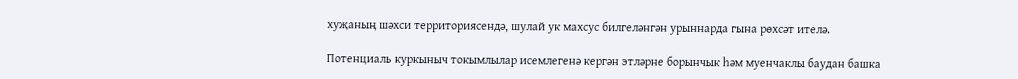хуҗаның шәхси территориясендә, шулай ук махсус билгеләнгән урыннарда гына рөхсәт ителә.

Потенциаль куркыныч токымлылар исемлегенә кергән этләрне борынчык һәм муенчаклы баудан башка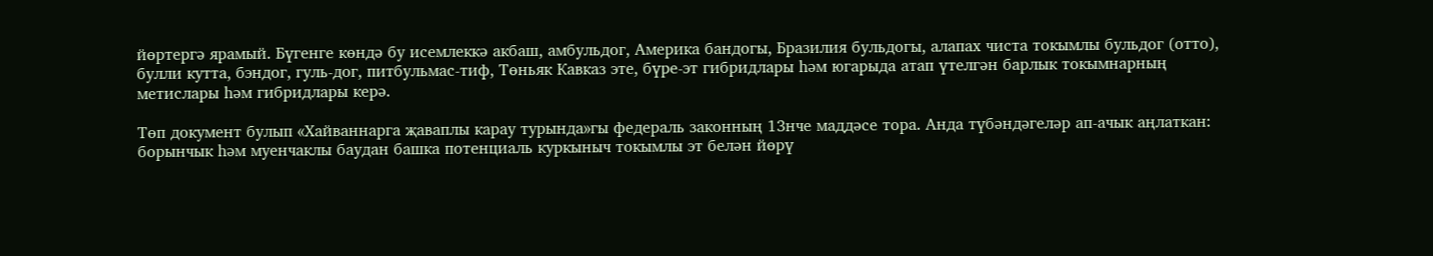йөртергә ярамый. Бүгенге көндә бу исемлеккә акбаш, амбульдог, Америка бандогы, Бразилия бульдогы, алапах чиста токымлы бульдог (отто), булли кутта, бэндог, гуль-дог, питбульмас-тиф, Төньяк Кавказ эте, бүре-эт гибридлары һәм югарыда атап үтелгән барлык токымнарның метислары һәм гибридлары керә.

Төп документ булып «Хайваннарга җаваплы карау турында»гы федераль законның 13нче маддәсе тора. Анда түбәндәгеләр ап-ачык аңлаткан: борынчык һәм муенчаклы баудан башка потенциаль куркыныч токымлы эт белән йөрү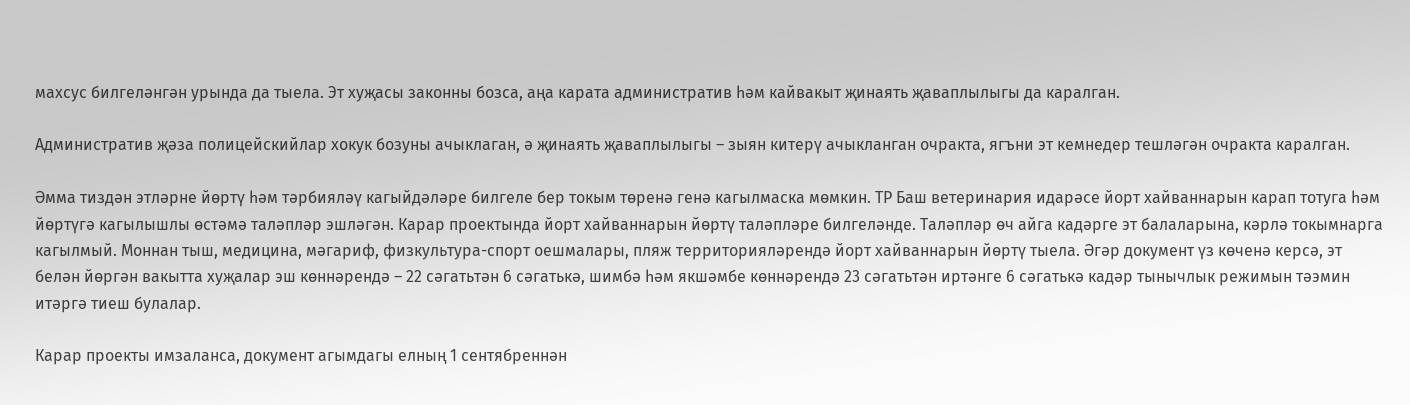махсус билгеләнгән урында да тыела. Эт хуҗасы законны бозса, аңа карата административ һәм кайвакыт җинаять җаваплылыгы да каралган.

Административ җәза полицейскийлар хокук бозуны ачыклаган, ә җинаять җаваплылыгы – зыян китерү ачыкланган очракта, ягъни эт кемнедер тешләгән очракта каралган.

Әмма тиздән этләрне йөртү һәм тәрбияләү кагыйдәләре билгеле бер токым төренә генә кагылмаска мөмкин. ТР Баш ветеринария идарәсе йорт хайваннарын карап тотуга һәм йөртүгә кагылышлы өстәмә таләпләр эшләгән. Карар проектында йорт хайваннарын йөртү таләпләре билгеләнде. Таләпләр өч айга кадәрге эт балаларына, кәрлә токымнарга кагылмый. Моннан тыш, медицина, мәгариф, физкультура-спорт оешмалары, пляж территорияләрендә йорт хайваннарын йөртү тыела. Әгәр документ үз көченә керсә, эт белән йөргән вакытта хуҗалар эш көннәрендә – 22 сәгатьтән 6 сәгатькә, шимбә һәм якшәмбе көннәрендә 23 сәгатьтән иртәнге 6 сәгатькә кадәр тынычлык режимын тәэмин итәргә тиеш булалар.

Карар проекты имзаланса, документ агымдагы елның 1 сентябреннән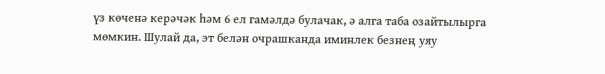үз көченә керәчәк һәм 6 ел гамәлдә булачак, ә алга таба озайтылырга мөмкин. Шулай да, эт белән очрашканда иминлек безнең уяу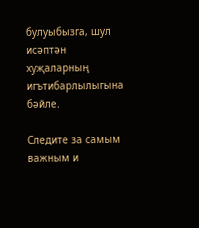булуыбызга, шул исәптән хуҗаларның игътибарлылыгына бәйле.

Следите за самым важным и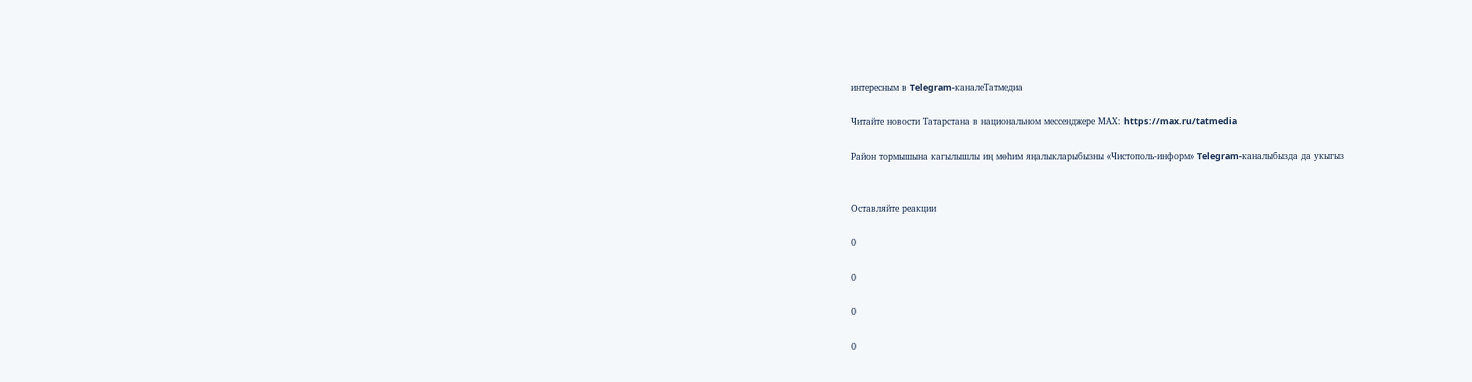интересным в Telegram-каналеТатмедиа

Читайте новости Татарстана в национальном мессенджере MАХ: https://max.ru/tatmedia

Район тормышына кагылышлы иң мөһим яңалыкларыбызны «Чистополь-информ» Telegram-каналыбызда да укыгыз


Оставляйте реакции

0

0

0

0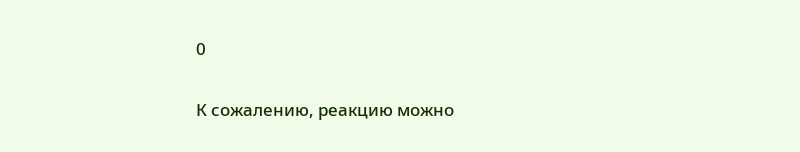0

К сожалению, реакцию можно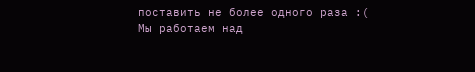поставить не более одного раза :(
Мы работаем над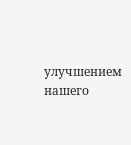улучшением нашего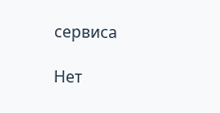сервиса

Нет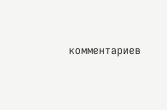комментариев